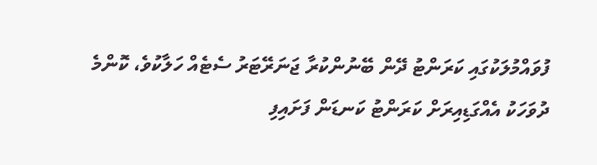ފުވައްމުލަކުގައި ކަރަންޓު ދޭން ބޭނުންކުރާ ޖަނަރޭޓަރު ސެޓެއް ހަލާކުވެ، ކޮންމެ ދުވަހަކު އެއްގަޑިއިރަށް ކަރަންޓު ކަނޑަން ފަށައިފި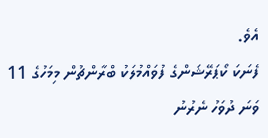އެވެ.
ފެނަކަ ކޯޕަރޭޝަންގެ ފުވައްމުލަކު ބްރާންޗުން މިމަހުގެ 11 ވަނަ ދުވަހު ނެރުނު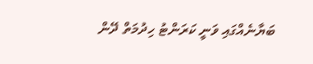ބަޔާނެއްގައި ވަނީ ކަރަންޓު ހިދުމަތް ދޭން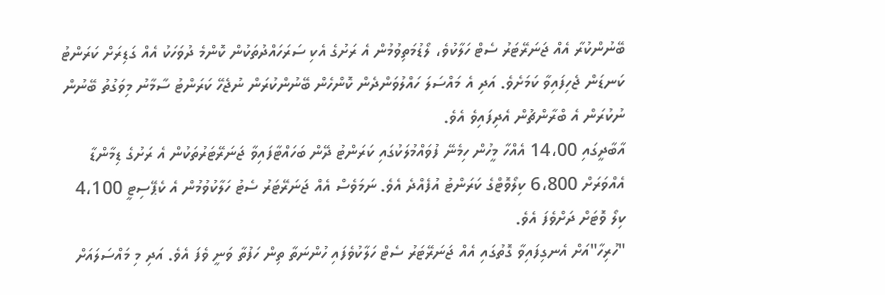ބޭނުންކުރާ އެއް ޖަނަރޭޓަރު ސެޓް ހަލާކުވެ، ލޯޑުމަތިވުމުން އެ ރަށުގެ އެކި ސަރަހައްދުތަކުން ކޮންމެ ދުވަހަކު އެއް ގަޑިރަށް ކަރަންޓު ކަނޑަން ޖެހިފައިވާ ކަމަށެވެ. އަދި އެ މައްސަލަ ހައްލުވަންދެން ކޮންހެން ބޭނުންކުރަން ނުޖެހޭ ކަރަންޓު ސާމާނު މިވަގުތު ބޭނުން ނުކުރަން އެ ބްރާންޗުން އެދިފައިވެ އެވެ.
އާބާދީގައި 14،00 އެއްހާ މީހުން ހިމެނޭ ފުވައްމުލަކުގައި ކަރަންޓު ދޭން ބަހައްޓާފައިވާ ޖަނަރޭޓަރުތަކުން އެ ރަށުގެ ޑިމާންޑާ އެއްވަރަށް 6،800 ކިލޯވޮޓްގެ ކަރަންޓު އުފެއްދެ އެވެ. ނަމަވެސް އެއް ޖަނަރޭޓަރު ސެޓު ހަލާކުވުމުން އެ ކެޕޭސިޓީ 4،100 ކިލޯ ވޮޓަށް ދަށްވެފަ އެވެ.
"ހުރިހާ"އަށް އެނގިފައިވާ ގޮތުގައި އެއް ޖަނަރޭޓަރު ސެޓް ހަލާކުވެފައި ހުންނަތާ ތިން ހަފުތާ ވަނީ ވެފަ އެވެ. އަދި މި މައްސަލައަށް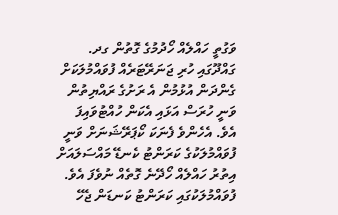ވަގުތީ ހައްލެއް ހޯދުމުގެ ގޮތުން ގދ. ގައްދޫގައި ހުރި ޖަނަރޭޓަރެއް ފުވައްމުލަކަށް ގެންދަން އުޅުމުން އެ ރަށުގެ ރައްޔިތުން ވަނީ ހުރަސް އަޅައި އެކަން ހުއްޓުވައިފަ އެވެ. އެހެންވެ ފެނަކަ ކޯޕަރޭޝަނަށް ވަނީ ފުވައްމުލަކުގެ ކަރަންޓު ކެނޑޭ މައްސަލައަށް އިތުރު ހައްލެއް ހޯދޭނެ ގޮތެއް ނުވެފަ އެވެ.
ފުވައްމުލަކުގައި ކަރަންޓު ކަނޑަން ޖެހޭ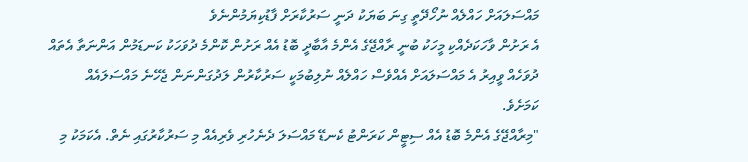މައްސަލައަށް ހައްލެއް ނުހޯދޭތީ ގިނަ ބަޔަކު ދަނީ ސަރުކާރަށް ފާޑުކިޔަމުންނެވެ
އެ ރަށުން ވާހަކަދެއްކި މީހަކު ބުނީ ރާއްޖޭގެ އެންމެ އާބާދީ ބޮޑު އެއް ރަށުން ކޮންމެ ދުވަހަކު ކަނޑަމުން އަންނަތާ އެތައް ދުވަހެއް ވީއިރު އެ މައްސަލައަށް އެއްވެސް ހައްލެއް ނުލިބުމަކީ ސަރުކާރުން ލަދުގަންނަން ޖެހޭނެ މައްސަލައެއް ކަމަށެވެ.
"މިރާއްޖޭގެ އެންމެ ބޮޑު އެއް ސިޓީން ކަރަންޓު ކެނޑޭ މައްސަލަ ދެނެހުރި ވެރިއެއް މި ސަރުކާރުގައި ނެތް. އެކަމަކު މި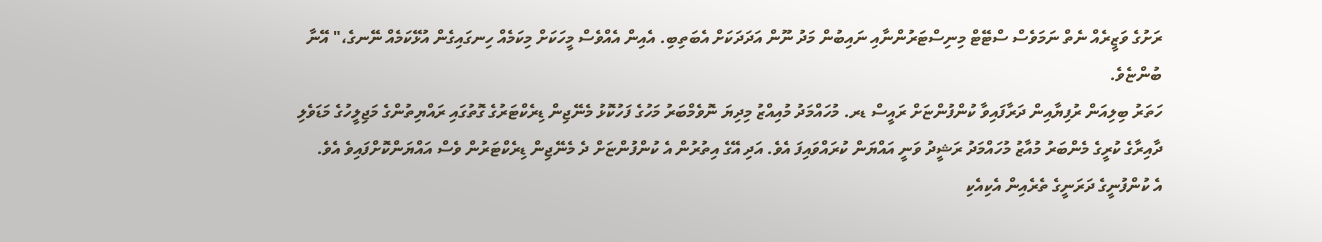ރަށުގެ ވަޒީރެއް ނެތް ނަމަވެސް ސްޓޭޓް މިނިސްޓަރުންނާއި ނައިބުން މަދު ނޫން އަދަދަކަށް އެބަތިބި. އެއިން އެއްވެސް މީހަކަށް މިކަމެއް ހިނގައިގެން އުޅޭކަމެއް ނޭނގެ،" އޭނާ ބުންޏެވެ.
ހަތަރު ބިލިއަން ރުފިޔާއިން ދަރާފައިވާ ކުންފުންޏަށް ރައީސް ޑރ. މުހައްމަދު މުއިއްޒު މިދިޔަ ނޮވެމްބަރު މަހުގެ ފަހުކޮޅު މެނޭޖިން ޑިރެކްޓަރުގެ ގޮތުގައި ރައްޔިތުންގެ މަޖިލީހުގެ މަޑަވެލި ދާއިރާގެ ކުރީގެ މެންބަރު މުއާޒު މުހައްމަދު ރަޝީދު ވަނީ އައްޔަން ކުރައްވައިފަ އެވެ. އަދި އޭގެ އިތުރުން އެ ކުންފުންޏަށް ދެ މެނޭޖިން ޑިރެކްޓަރުން ވެސް އައްޔަންކޮށްފައިވެ އެވެ.
އެ ކުންފުނީގެ ދަރަނީގެ ތެރެއިން އެކިއެކި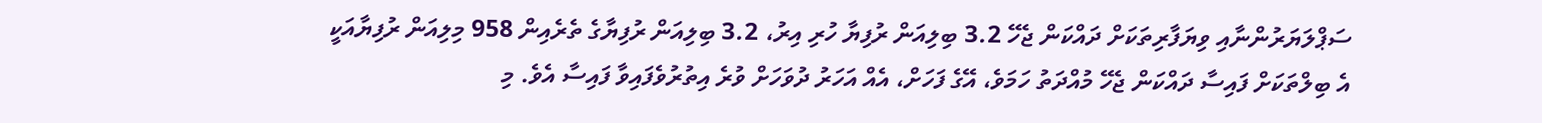ސަޕްލަޔަރުންނާއި ވިޔަފާރިތަކަށް ދައްކަން ޖެހޭ 3.2 ބިލިއަން ރުފިޔާ ހުރި އިރު، 3.2 ބިލިއަން ރުފިޔާގެ ތެރެއިން 958 މިލިއަން ރުފިޔާއަކީ އެ ބިލްތަކަށް ފައިސާ ދައްކަން ޖެހޭ މުއްދަތު ހަމަވެ، އޭގެ ފަހަށް، އެއް އަހަރު ދުވަހަށް ވުރެ އިތުރުވެފައިވާ ފައިސާ އެވެ. މި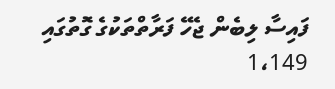ފައިސާ ލިބެން ޖެހޭ ފަރާތްތަކުގެ ގޮތުގައި 1،149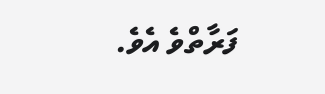ފަރާތްވެ އެވެ.